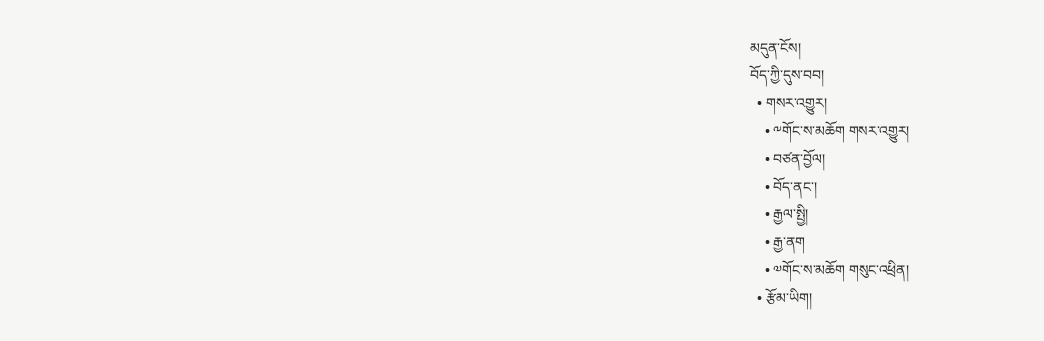མདུན་ངོས།
བོད་ཀྱི་དུས་བབ།
  • གསར་འགྱུར།
    • ༸གོང་ས་མཆོག གསར་འགྱུར།
    • བཙན་བྱོལ།
    • བོད་ནང་།
    • རྒྱལ་སྤྱི།
    • རྒྱ་ནག
    • ༧གོང་ས་མཆོག གསུང་འཕྲིན།
  • རྩོམ་ཡིག།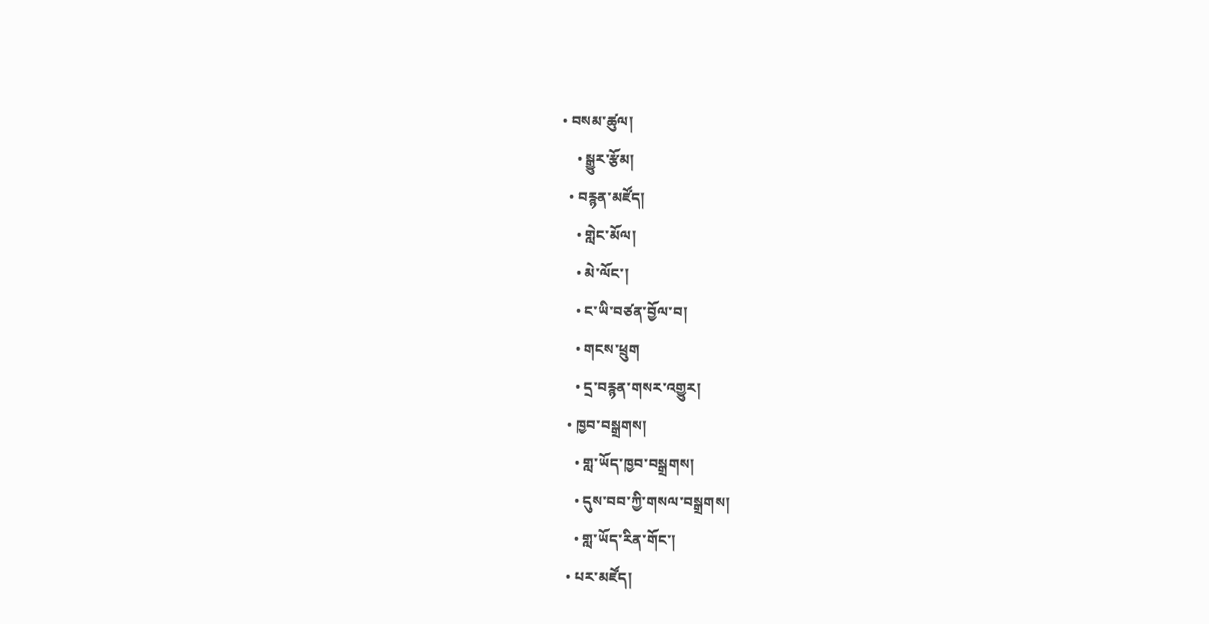• བསམ་ཚུལ།
    • སྒྱུར་རྩོམ།
  • བརྙན་མཛོད།
    • གླེང་མོལ།
    • མེ་ལོང་།
    • ང་ཡི་བཙན་བྱོལ་བ།
    • གངས་ཕྲུག
    • དྲ་བརྙན་གསར་འགྱུར།
  • ཁྱབ་བསྒྲགས།
    • གླ་ཡོད་ཁྱབ་བསྒྲགས།
    • དུས་བབ་ཀྱི་གསལ་བསྒྲགས།
    • གླ་ཡོད་རིན་གོང་།
  • པར་མཛོད།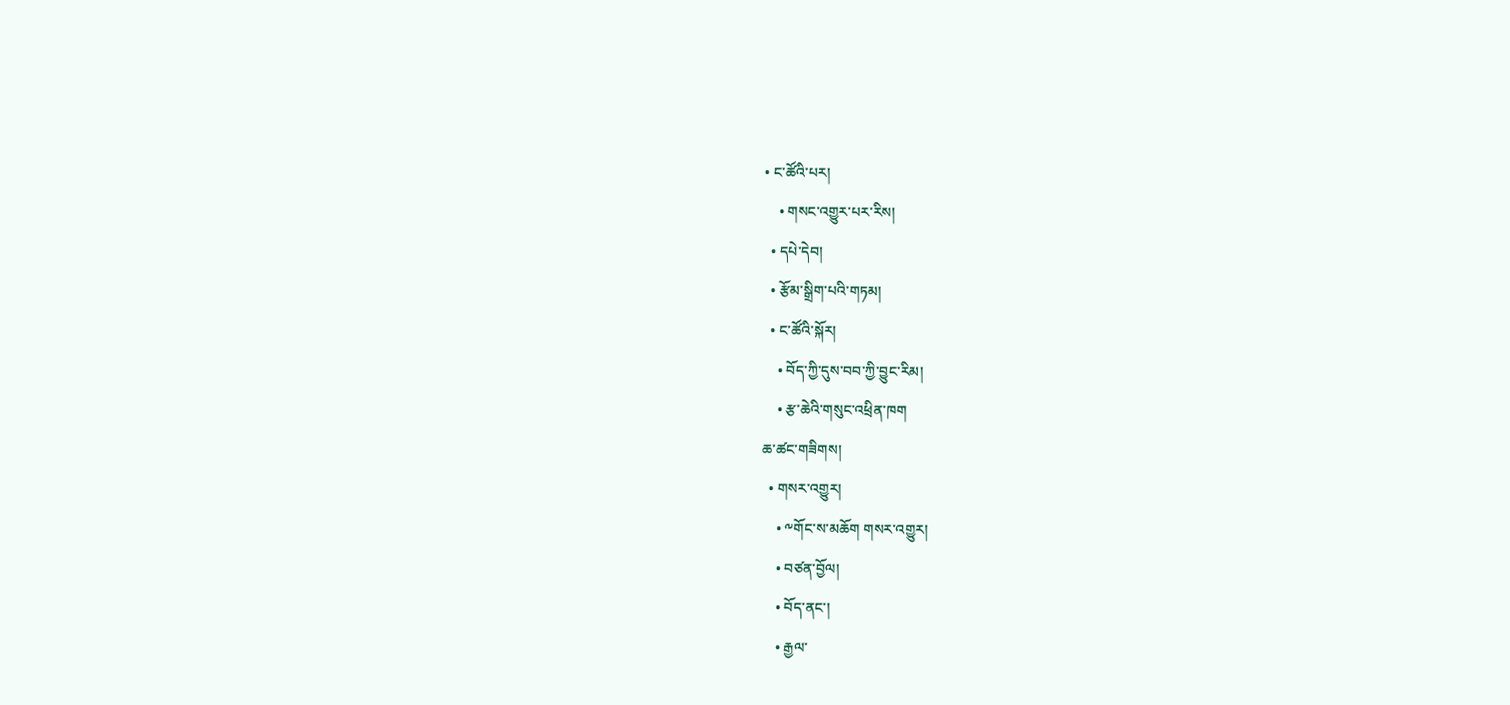• ང་ཚོའི་པར།
    • གསང་འགྱུར་པར་རིས།
  • དཔེ་དེབ།
  • རྩོམ་སྒྲིག་པའི་གཏམ།
  • ང་ཚོའི་སྐོར།
    • བོད་ཀྱི་དུས་བབ་ཀྱི་བྱུང་རིམ།
    • རྩ་ཆེའི་གསུང་འཕྲིན་ཁག
ཆ་ཚང་གཟིགས།
  • གསར་འགྱུར།
    • ༸གོང་ས་མཆོག གསར་འགྱུར།
    • བཙན་བྱོལ།
    • བོད་ནང་།
    • རྒྱལ་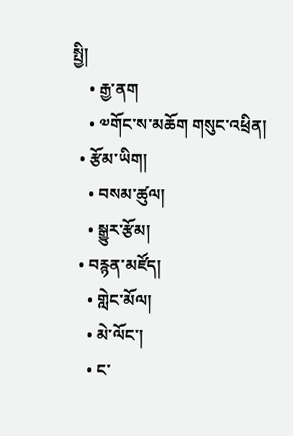སྤྱི།
    • རྒྱ་ནག
    • ༧གོང་ས་མཆོག གསུང་འཕྲིན།
  • རྩོམ་ཡིག།
    • བསམ་ཚུལ།
    • སྒྱུར་རྩོམ།
  • བརྙན་མཛོད།
    • གླེང་མོལ།
    • མེ་ལོང་།
    • ང་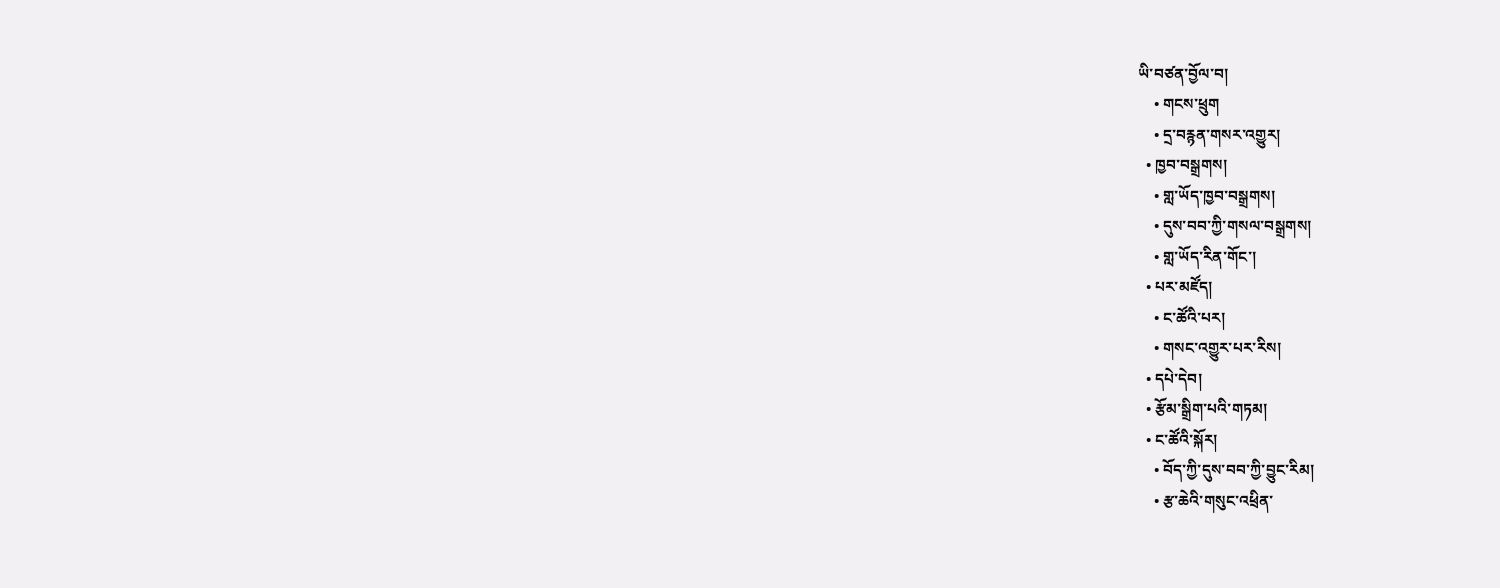ཡི་བཙན་བྱོལ་བ།
    • གངས་ཕྲུག
    • དྲ་བརྙན་གསར་འགྱུར།
  • ཁྱབ་བསྒྲགས།
    • གླ་ཡོད་ཁྱབ་བསྒྲགས།
    • དུས་བབ་ཀྱི་གསལ་བསྒྲགས།
    • གླ་ཡོད་རིན་གོང་།
  • པར་མཛོད།
    • ང་ཚོའི་པར།
    • གསང་འགྱུར་པར་རིས།
  • དཔེ་དེབ།
  • རྩོམ་སྒྲིག་པའི་གཏམ།
  • ང་ཚོའི་སྐོར།
    • བོད་ཀྱི་དུས་བབ་ཀྱི་བྱུང་རིམ།
    • རྩ་ཆེའི་གསུང་འཕྲིན་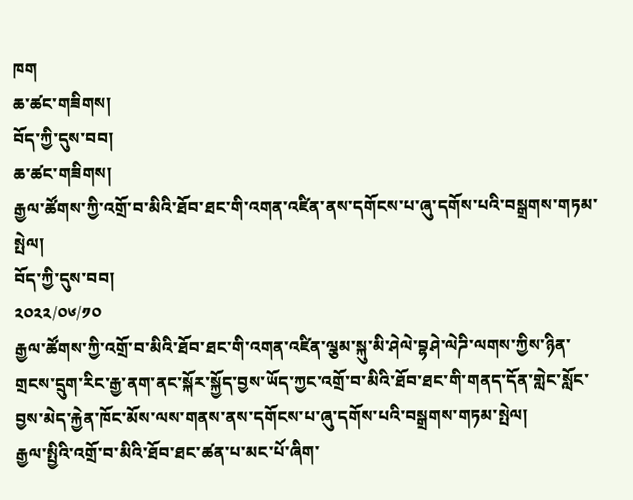ཁག
ཆ་ཚང་གཟིགས།
བོད་ཀྱི་དུས་བབ།
ཆ་ཚང་གཟིགས།
རྒྱལ་ཚོགས་ཀྱི་འགྲོ་བ་མིའི་ཐོབ་ཐང་གི་འགན་འཛིན་ནས་དགོངས་པ་ཞུ་དགོས་པའི་བསྒྲགས་གཏམ་སྤེལ།
བོད་ཀྱི་དུས་བབ།
༢༠༢༢/༠༦/༡༠
རྒྱལ་ཚོགས་ཀྱི་འགྲོ་བ་མིའི་ཐོབ་ཐང་གི་འགན་འཛིན་ལྕམ་སྐུ་མི་ཤེལེ་བྷཤེ་ལེཌི་ལགས་ཀྱིས་ཉིན་གྲངས་དྲུག་རིང་རྒྱ་ནག་ནང་སྐོར་སྐྱོད་བྱས་ཡོད་ཀྱང་འགྲོ་བ་མིའི་ཐོབ་ཐང་གི་གནད་དོན་གླེང་སློང་བྱས་མེད་རྐྱེན་ཁོང་མོས་ལས་གནས་ནས་དགོངས་པ་ཞུ་དགོས་པའི་བསྒྲགས་གཏམ་སྤེལ།
རྒྱལ་སྤྱིའི་འགྲོ་བ་མིའི་ཐོབ་ཐང་ཚན་པ་མང་པོ་ཞིག་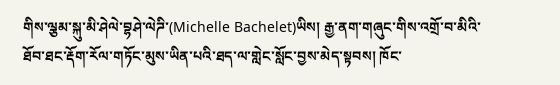གིས་ལྕམ་སྐུ་མི་ཤེལེ་བྷཤེ་ལེཌི་(Michelle Bachelet)ཡིས། རྒྱ་ནག་གཞུང་གིས་འགྲོ་བ་མིའི་ཐོབ་ཐང་རྡོག་རོལ་གཏོང་མུས་ཡིན་པའི་ཐད་ལ་གླེང་སློང་བྱས་མེད་སྟབས། ཁོང་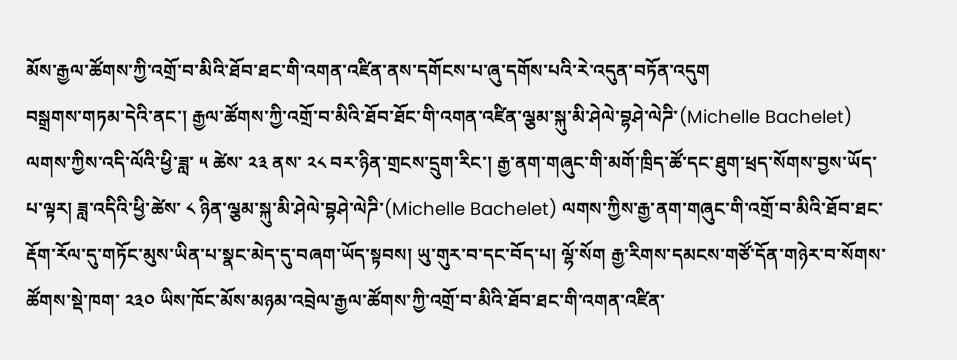མོས་རྒྱལ་ཚོགས་ཀྱི་འགྲོ་བ་མིའི་ཐོབ་ཐང་གི་འགན་འཛིན་ནས་དགོངས་པ་ཞུ་དགོས་པའི་རེ་འདུན་བཏོན་འདུག
བསྒྲགས་གཏམ་དེའི་ནང་། རྒྱལ་ཚོགས་ཀྱི་འགྲོ་བ་མིའི་ཐོབ་ཐོང་གི་འགན་འཛིན་ལྕམ་སྐུ་མི་ཤེལེ་བྷཤེ་ལེཌི་(Michelle Bachelet) ལགས་ཀྱིས་འདི་ལོའི་ཕྱི་ཟླ་ ༥ ཚེས་ ༢༣ ནས་ ༢༨ བར་ཉིན་གྲངས་དྲུག་རིང་། རྒྱ་ནག་གཞུང་གི་མགོ་ཁྲིད་ཚོ་དང་ཐུག་ཕྲད་སོགས་བྱས་ཡོད་པ་ལྟར། ཟླ་འདིའི་ཕྱི་ཚེས་ ༨ ཉིན་ལྕམ་སྐུ་མི་ཤེལེ་བྷཤེ་ལེཌི་(Michelle Bachelet) ལགས་ཀྱིས་རྒྱ་ནག་གཞུང་གི་འགྲོ་བ་མིའི་ཐོབ་ཐང་རྡོག་རོལ་དུ་གཏོང་མུས་ཡིན་པ་སྣང་མེད་དུ་བཞག་ཡོད་སྟབས། ཡུ་གུར་བ་དང་བོད་པ། ལྷོ་སོག རྒྱ་རིགས་དམངས་གཙོ་དོན་གཉེར་བ་སོགས་ཚོགས་སྡེ་ཁག་ ༢༣༠ ཡིས་ཁོང་མོས་མཉམ་འབྲེལ་རྒྱལ་ཚོགས་ཀྱི་འགྲོ་བ་མིའི་ཐོབ་ཐང་གི་འགན་འཛིན་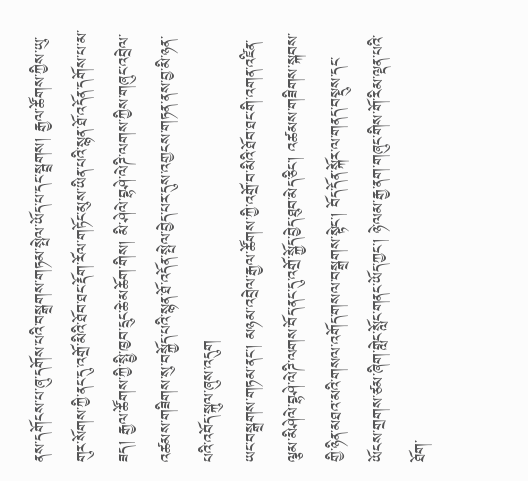ནས་དགོངས་པ་ཞུ་དགོས་པའི་བསྒྲགས་གཏམ་སྤེལ་ཡོད་པ་དང་སྦྲགས། རྒྱལ་ཚོགས་ཀྱིས་ཡུ་གུར་སོགས་ཀྱི་ནང་དུ་འགྲོ་མིའི་ཐོབ་ཐང་རྡོག་རོལ་གཏོང་མུས་ཡིན་པའི་སྙན་ཐོ་འདོན་དགོས་པ་མ་ཟད། རྒྱལ་ཚོགས་ཀྱི་སྤྱི་ཁྱབ་དྲུང་ཆེ་མཆོག་གིས། མི་ཤེལེ་བྷཤེ་ལེཌི་ལགས་ཀྱིས་གཞུང་འབྲེལ་འཚམས་གཟིགས་སུ་བསྐྱོད་པའི་སྙན་ཐོ་འདོན་སྤེལ་བྱེད་པར་དུས་འགྱངས་གཏན་ནས་བྱ་མི་ཉན་པའི་འབོད་སྐུལ་ཞུས་འདུག
ཡང་བསྒྲགས་གཏམ་ནང་། མཉམ་འབྲེལ་རྒྱལ་ཚོགས་ཀྱི་འགྲོ་བ་མིའི་ཐོབ་ཐང་གི་འགན་འཛིན་ལྕམ་མིཤེལེ་བྷཤེ་ལེཌི་ལགས་བོད་ནང་དུ་འགྲོ་སྐྱོད་བྱེད་ཐུབ་མེད་ཅིང་། འཚམས་གཟིགས་སྐབས་གྱི་ཉིན་མཐའ་མའི་གསལ་འགོད་གསལ་བསྒྲགས་སྟེང་། བོད་དོན་སྐོར་ལ་གནད་བསྡུས་དང་ཡོངས་གྲགས་ཙམ་ཞིག་གླེང་སློང་གནང་ཡོད་ཀྱང་། ཉེ་ལམ་རྒྱ་ནག་གཞུང་གིས་གོ་རིམ་ལྡན་པའི་ཐོག་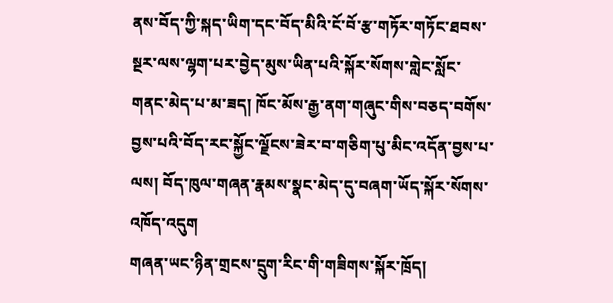ནས་བོད་ཀྱི་སྐད་ཡིག་དང་བོད་མིའི་ངོ་བོ་རྩ་གཏོར་གཏོང་ཐབས་སྔར་ལས་ལྷག་པར་བྱེད་མུས་ཡིན་པའི་སྐོར་སོགས་གླེང་སློང་གནང་མེད་པ་མ་ཟད། ཁོང་མོས་རྒྱ་ནག་གཞུང་གིས་བཅད་བགོས་བྱས་པའི་བོད་རང་སྐྱོང་ལྗོངས་ཟེར་བ་གཅིག་པུ་མིང་འདོན་བྱས་པ་ལས། བོད་ཁུལ་གཞན་རྣམས་སྣང་མེད་དུ་བཞག་ཡོད་སྐོར་སོགས་འཁོད་འདུག
གཞན་ཡང་ཉིན་གྲངས་དྲུག་རིང་གི་གཟིགས་སྐོར་ཁྲོད།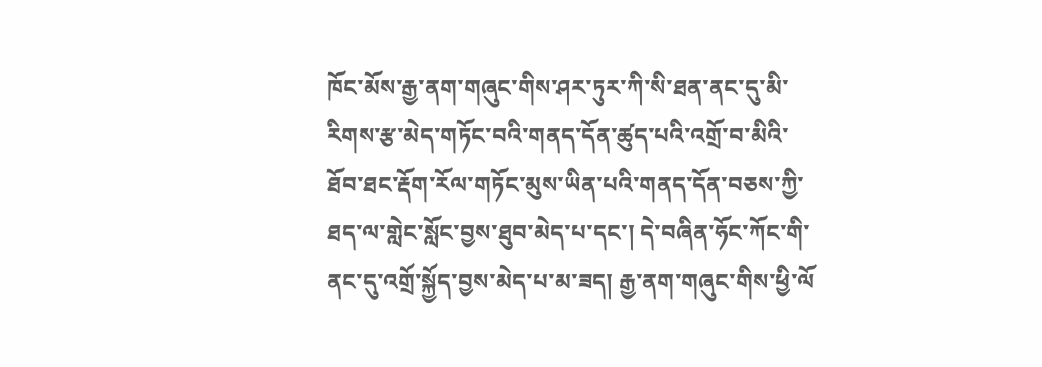ཁོང་མོས་རྒྱ་ནག་གཞུང་གིས་ཤར་ཏུར་ཀི་སི་ཐན་ནང་དུ་མི་རིགས་རྩ་མེད་གཏོང་བའི་གནད་དོན་ཚུད་པའི་འགྲོ་བ་མིའི་ཐོབ་ཐང་རྡོག་རོལ་གཏོང་མུས་ཡིན་པའི་གནད་དོན་བཅས་ཀྱི་ཐད་ལ་གླེང་སློང་བྱས་ཐུབ་མེད་པ་དང་། དེ་བཞིན་ཧོང་ཀོང་གི་ནང་དུ་འགྲོ་སྐྱོད་བྱས་མེད་པ་མ་ཟད། རྒྱ་ནག་གཞུང་གིས་ཕྱི་ལོ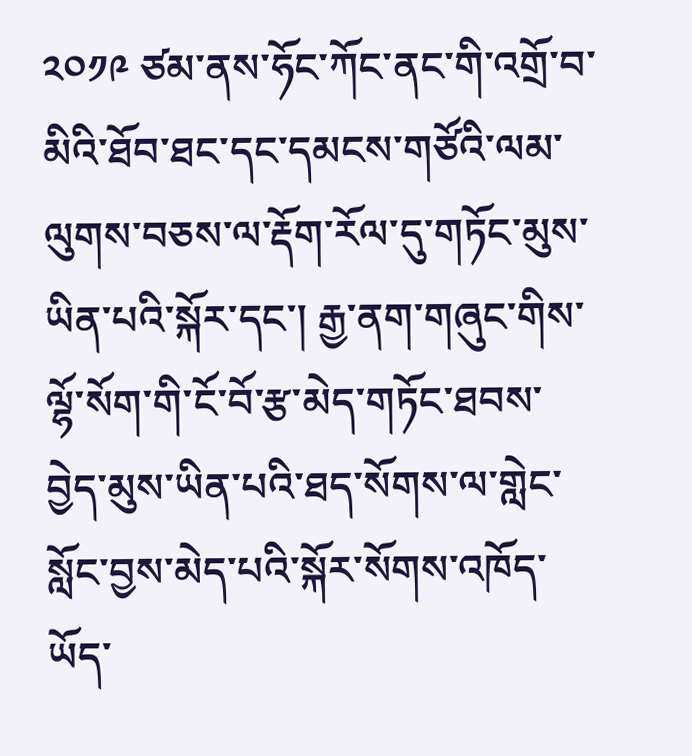༢༠༡༩ ཙམ་ནས་ཧོང་ཀོང་ནང་གི་འགྲོ་བ་མིའི་ཐོབ་ཐང་དང་དམངས་གཙོའི་ལམ་ལུགས་བཅས་ལ་རྡོག་རོལ་དུ་གཏོང་མུས་ཡིན་པའི་སྐོར་དང་། རྒྱ་ནག་གཞུང་གིས་ལྷོ་སོག་གི་ངོ་བོ་རྩ་མེད་གཏོང་ཐབས་བྱེད་མུས་ཡིན་པའི་ཐད་སོགས་ལ་གླེང་སློང་བྱས་མེད་པའི་སྐོར་སོགས་འཁོད་ཡོད་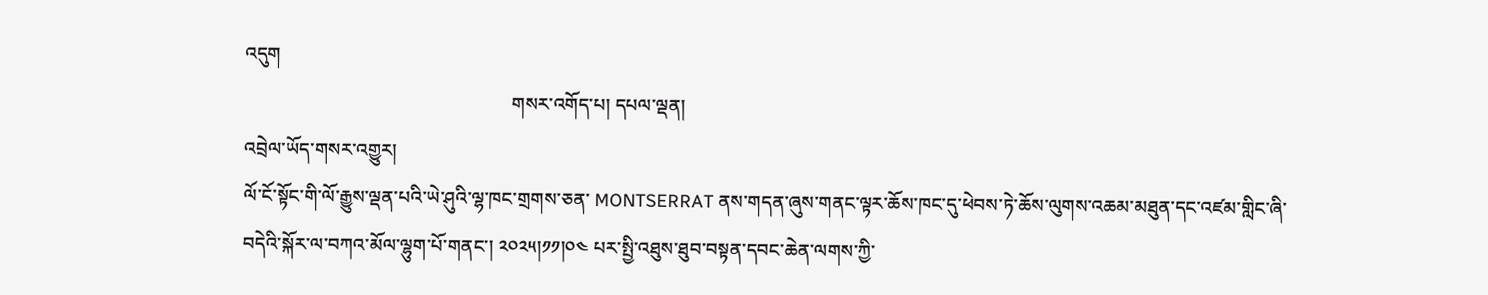འདུག
                                                         གསར་འགོད་པ། དཔལ་ལྡན།
འབྲེལ་ཡོད་གསར་འགྱུར།
ལོ་ངོ་སྟོང་གི་ལོ་རྒྱུས་ལྡན་པའི་ཡེ་ཤུའི་ལྷ་ཁང་གྲགས་ཅན་ MONTSERRAT ནས་གདན་ཞུས་གནང་ལྟར་ཆོས་ཁང་དུ་ཕེབས་ཏེ་ཆོས་ལུགས་འཆམ་མཐུན་དང་འཛམ་གླིང་ཞི་བདེའི་སྐོར་ལ་བཀའ་མོལ་ལྷུག་པོ་གནང་། ༢༠༢༥།༡༡།༠༤ པར་སྤྱི་འཐུས་ཐུབ་བསྟན་དབང་ཆེན་ལགས་ཀྱི་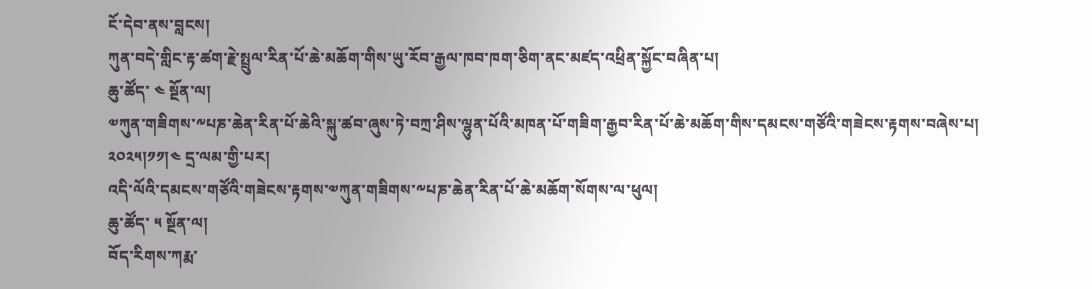ངོ་དེབ་ནས་བླངས།
ཀུན་བདེ་གླིང་རྟ་ཚག་རྗེ་སྤྲུལ་རིན་པོ་ཆེ་མཆོག་གིས་ཡུ་རོབ་རྒྱལ་ཁབ་ཁག་ཅིག་ནང་མཛད་འཕྲིན་སྐྱོང་བཞིན་པ།
ཆུ་ཚོད་ ༤ སྔོན་ལ།
༧ཀུན་གཟིགས་༸པཎ་ཆེན་རིན་པོ་ཆེའི་སྐུ་ཚབ་ཞུས་ཏེ་བཀྲ་ཤིས་ལྷུན་པོའི་མཁན་པོ་གཟིག་རྒྱབ་རིན་པོ་ཆེ་མཆོག་གིས་དམངས་གཙོའི་གཟེངས་རྟགས་བཞེས་པ། ༢༠༢༥།༡༡།༤ དྲ་ལམ་གྱི་པར།
འདི་ལོའི་དམངས་གཙོའི་གཟེངས་རྟགས་༧ཀུན་གཟིགས་༸པཎ་ཆེན་རིན་པོ་ཆེ་མཆོག་སོགས་ལ་ཕུལ།
ཆུ་ཚོད་ ༥ སྔོན་ལ།
བོད་རིགས་ཀརྨ་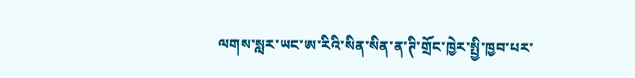ལགས་སླར་ཡང་ཨ་རིའི་སིན་སིན་ན་ཊི་གྲོང་ཁྱེར་སྤྱི་ཁྱབ་པར་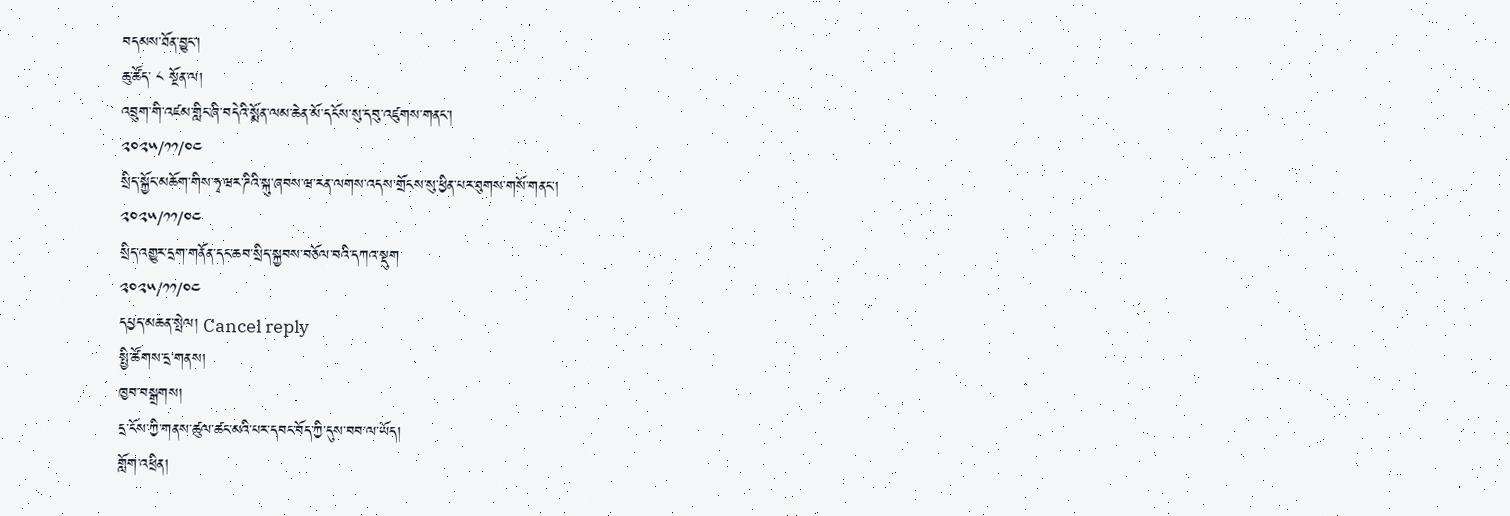བདམས་ཐོན་བྱུང་།
ཆུ་ཚོད་ ༨ སྔོན་ལ།
འབྲུག་གི་འཛམ་གླིང་ཞི་བདེའི་སྨོན་ལམ་ཆེན་མོ་དངོས་སུ་དབུ་འཛུགས་གནང་།
༢༠༢༥/༡༡/༠༤
སྲིད་སྐྱོང་མཆོག་གིས་ཧྭ་ཝར་ཌིའི་སྐུ་ཞབས་ཝ་རན་ལགས་འདས་གྲོངས་སུ་ཕྱིན་པར་ཐུགས་གསོ་གནང་།
༢༠༢༥/༡༡/༠༤
སྲིད་འགྱུར་དྲག་གནོན་དང་ཆབ་སྲིད་སྐྱབས་བཅོལ་བའི་དཀའ་སྡུག
༢༠༢༥/༡༡/༠༤
དཔྱད་མཆན་སྤེལ། Cancel reply
སྤྱི་ཚོགས་དྲ་གནས།
ཁྱབ་བསྒྲགས།
དྲ་ངོས་ཀྱི་གནས་ཚུལ་ཚང་མའི་པར་དབང་བོད་ཀྱི་དུས་བབ་ལ་ཡོད།
གློག་འཕྲིན།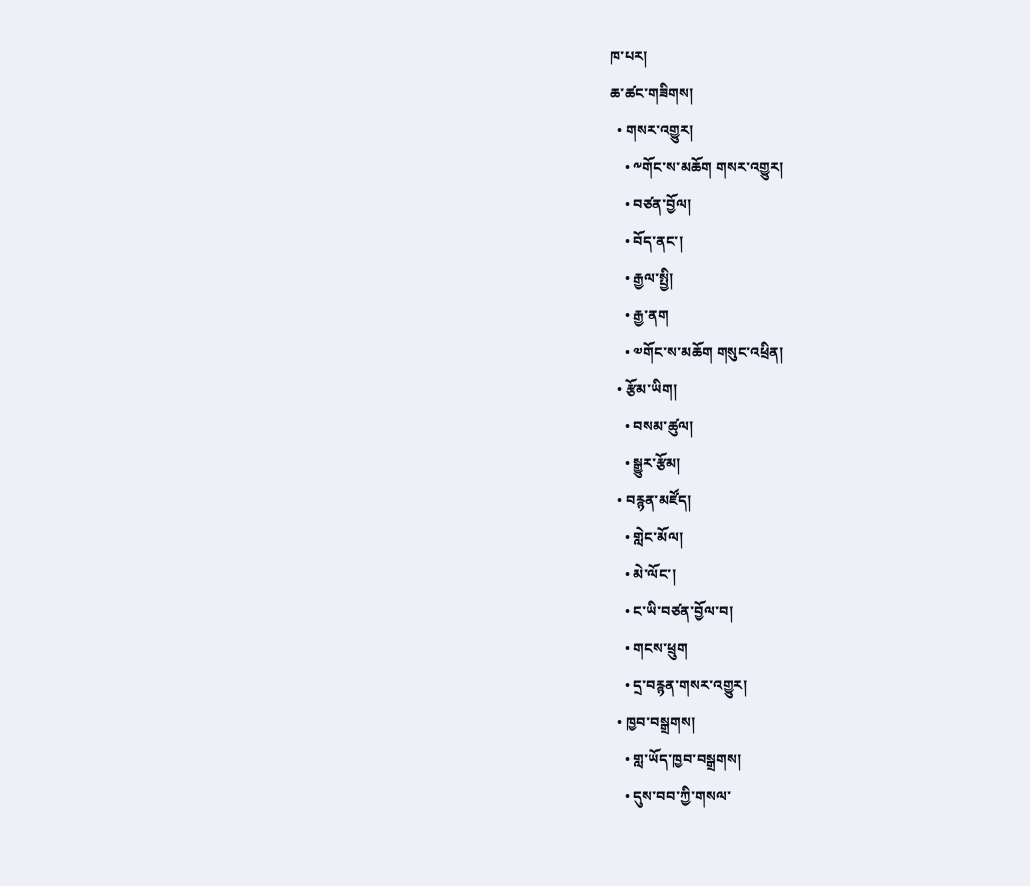ཁ་པར།
ཆ་ཚང་གཟིགས།
  • གསར་འགྱུར།
    • ༸གོང་ས་མཆོག གསར་འགྱུར།
    • བཙན་བྱོལ།
    • བོད་ནང་།
    • རྒྱལ་སྤྱི།
    • རྒྱ་ནག
    • ༧གོང་ས་མཆོག གསུང་འཕྲིན།
  • རྩོམ་ཡིག།
    • བསམ་ཚུལ།
    • སྒྱུར་རྩོམ།
  • བརྙན་མཛོད།
    • གླེང་མོལ།
    • མེ་ལོང་།
    • ང་ཡི་བཙན་བྱོལ་བ།
    • གངས་ཕྲུག
    • དྲ་བརྙན་གསར་འགྱུར།
  • ཁྱབ་བསྒྲགས།
    • གླ་ཡོད་ཁྱབ་བསྒྲགས།
    • དུས་བབ་ཀྱི་གསལ་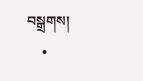བསྒྲགས།
    •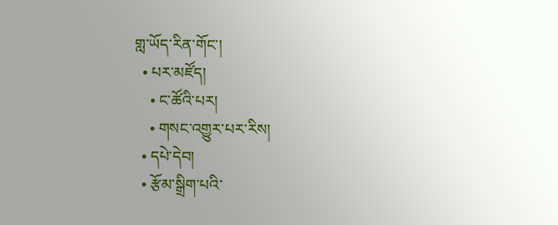གླ་ཡོད་རིན་གོང་།
  • པར་མཛོད།
    • ང་ཚོའི་པར།
    • གསང་འགྱུར་པར་རིས།
  • དཔེ་དེབ།
  • རྩོམ་སྒྲིག་པའི་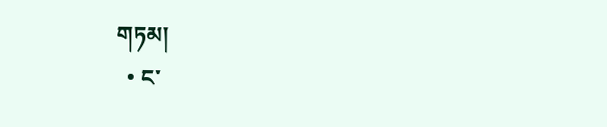གཏམ།
  • ང་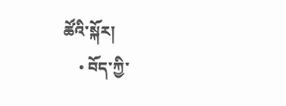ཚོའི་སྐོར།
    • བོད་ཀྱི་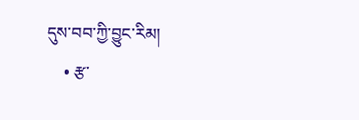དུས་བབ་ཀྱི་བྱུང་རིམ།
    • རྩ་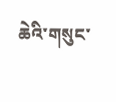ཆེའི་གསུང་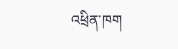འཕྲིན་ཁག